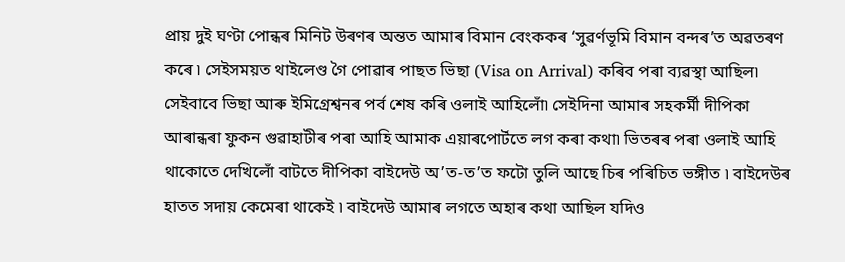প্ৰায় দুই ঘণ্টা পোন্ধৰ মিনিট উৰণৰ অন্তত আমাৰ বিমান বেংককৰ ‘সুৱৰ্ণভূমি বিমান বন্দৰ’ত অৱতৰণ কৰে ৷ সেইসময়ত থাইলেণ্ড গৈ পোৱাৰ পাছত ভিছা (Visa on Arrival) কৰিব পৰা ব্যৱস্থা আছিল৷ সেইবাবে ভিছা আৰু ইমিগ্ৰেশ্বনৰ পৰ্ব শেষ কৰি ওলাই আহিলোঁ৷ সেইদিনা আমাৰ সহকৰ্মী দীপিকা আৰান্ধৰা ফুকন গুৱাহাটীৰ পৰা আহি আমাক এয়াৰপোৰ্টতে লগ কৰা কথা৷ ভিতৰৰ পৰা ওলাই আহি থাকোতে দেখিলোঁ বাটতে দীপিকা বাইদেউ অ’ত-ত’ত ফটো তুলি আছে চিৰ পৰিচিত ভঙ্গীত ৷ বাইদেউৰ হাতত সদায় কেমেৰা থাকেই ৷ বাইদেউ আমাৰ লগতে অহাৰ কথা আছিল যদিও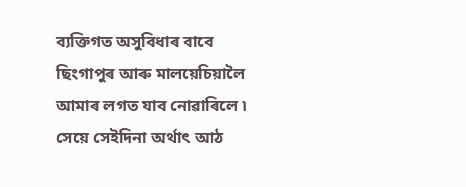ব্যক্তিগত অসুবিধাৰ বাবে ছিংগাপুৰ আৰু মালয়েচিয়ালৈ আমাৰ লগত যাব নোৱাৰিলে ৷ সেয়ে সেইদিনা অৰ্থাৎ আঠ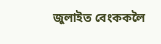জুলাইত বেংককলৈ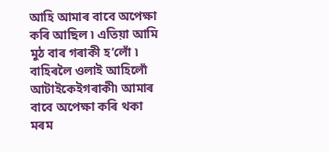আহি আমাৰ বাবে অপেক্ষা কৰি আছিল ৷ এতিয়া আমি মুঠ বাৰ গৰাকী হ’লোঁ ৷ বাহিৰলৈ ওলাই আহিলোঁ আটাইকেইগৰাকী৷ আমাৰ বাবে অপেক্ষা কৰি থকা মৰম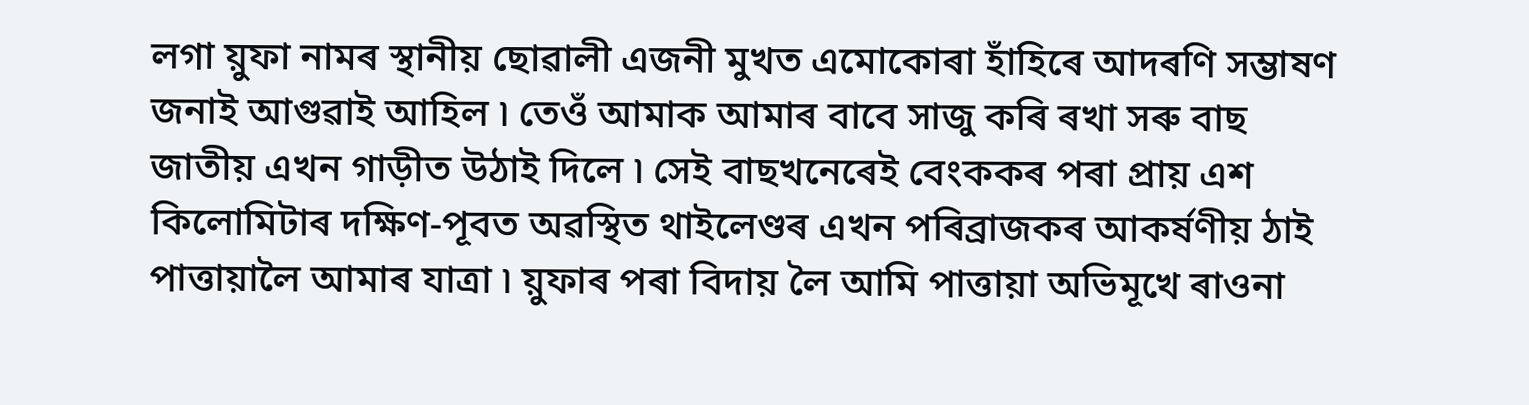লগা য়ুফা নামৰ স্থানীয় ছোৱালী এজনী মুখত এমোকোৰা হাঁহিৰে আদৰণি সম্ভাষণ জনাই আগুৱাই আহিল ৷ তেওঁ আমাক আমাৰ বাবে সাজু কৰি ৰখা সৰু বাছ জাতীয় এখন গাড়ীত উঠাই দিলে ৷ সেই বাছখনেৰেই বেংককৰ পৰা প্ৰায় এশ কিলোমিটাৰ দক্ষিণ-পূবত অৱস্থিত থাইলেণ্ডৰ এখন পৰিব্ৰাজকৰ আকৰ্ষণীয় ঠাই পাত্তায়ালৈ আমাৰ যাত্ৰা ৷ য়ুফাৰ পৰা বিদায় লৈ আমি পাত্তায়া অভিমূখে ৰাওনা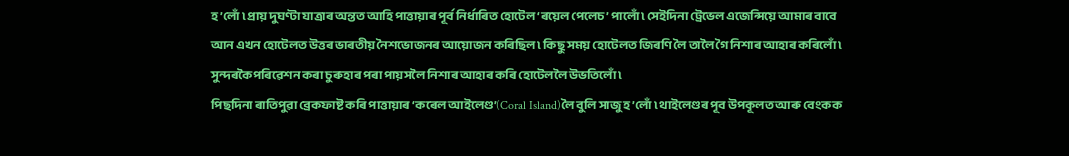হ’লোঁ ৷ প্ৰায় দুঘণ্টা যাত্ৰাৰ অন্তত আহি পাত্তায়াৰ পূৰ্ব নিৰ্ধাৰিত হোটেল ‘ৰয়েল পেলেচ’ পালোঁ ৷ সেইদিনা ট্ৰেভেল এজেন্সিয়ে আমাৰ বাবে আন এখন হোটেলত উত্তৰ ভাৰতীয় নৈশভোজনৰ আয়োজন কৰিছিল ৷ কিছু সময় হোটেলত জিৰণি লৈ তালৈ গৈ নিশাৰ আহাৰ কৰিলোঁ ৷ সুন্দৰকৈপৰিৱেশন কৰা চুৰুহাৰ পৰা পায়সলৈ নিশাৰ আহাৰ কৰি হোটেললৈ উভতিলোঁ ৷
পিছদিনা ৰাতিপুৱা ব্ৰেকফাষ্ট কৰি পাত্তায়াৰ ‘কৰেল আইলেণ্ড’(Coral Island)লৈ বুলি সাজু হ’লোঁ ৷ থাইলেণ্ডৰ পূব উপকূলত আৰু বেংকক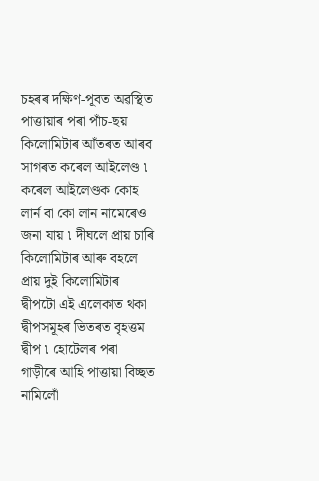চহৰৰ দক্ষিণ-পূবত অৱস্থিত পাত্তায়াৰ পৰা পাঁচ-ছয় কিলোমিটাৰ আঁতৰত আৰব সাগৰত কৰেল আইলেণ্ড ৷ কৰেল আইলেণ্ডক কোহ লাৰ্ন বা কো লান নামেৰেও জনা যায় ৷ দীঘলে প্ৰায় চাৰি কিলোমিটাৰ আৰু বহলে প্ৰায় দুই কিলোমিটাৰ দ্বীপটো এই এলেকাত থকা দ্বীপসমূহৰ ভিতৰত বৃহত্তম দ্বীপ ৷ হোটেলৰ পৰা গাড়ীৰে আহি পাত্তায়া বিচ্ছত নামিলোঁ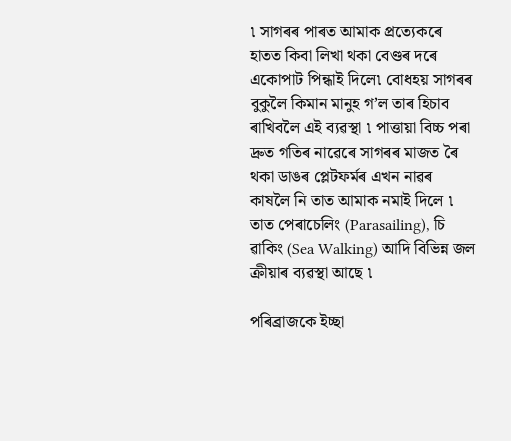৷ সাগৰৰ পাৰত আমাক প্ৰত্যেকৰে হাতত কিবা লিখা থকা বেণ্ডৰ দৰে একোপাট পিন্ধাই দিলে৷ বোধহয় সাগৰৰ বুকুলৈ কিমান মানুহ গ’ল তাৰ হিচাব ৰাখিবলৈ এই ব্যৱস্থা ৷ পাত্তায়া বিচ্চ পৰা দ্ৰুত গতিৰ নাৱেৰে সাগৰৰ মাজত ৰৈ থকা ডাঙৰ প্লেটফৰ্মৰ এখন নাৱৰ কাষলৈ নি তাত আমাক নমাই দিলে ৷ তাত পেৰাচেলিং (Parasailing), চি ৱাকিং (Sea Walking) আদি বিভিন্ন জল ক্ৰীয়াৰ ব্যৱস্থা আছে ৷

পৰিব্ৰাজকে ইচ্ছা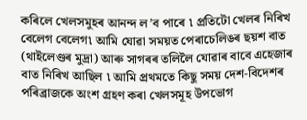কৰিলে খেলসমুহৰ আনন্দ ল’ব পাৰে ৷ প্ৰতিটো খেলৰ নিৰিখ বেলেগ বেলেগ৷ আমি যোৱা সময়ত পেৰাচেলিঙৰ ছয়শ বাত (থাইলেণ্ডৰ মুদ্ৰা) আৰু সাগৰৰ তলিলৈ যোৱাৰ বাবে এহেজাৰ বাত নিৰিখ আছিল ৷ আমি প্ৰথমতে কিছু সময় দেশ-বিদেশৰ পৰিব্ৰাজকে অংশ গ্ৰহণ কৰা খেলসমূহ উপভোগ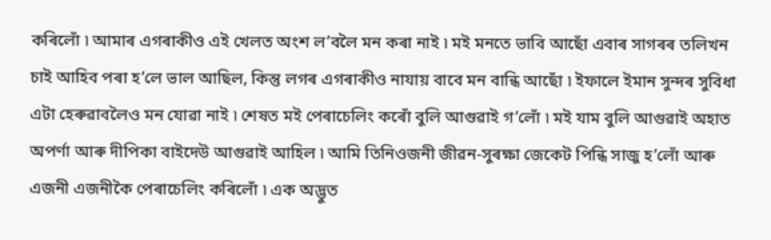কৰিলোঁ ৷ আমাৰ এগৰাকীও এই খেলত অংশ ল’বলৈ মন কৰা নাই ৷ মই মনতে ভাবি আছোঁ এবাৰ সাগৰৰ তলিখন চাই আহিব পৰা হ’লে ভাল আছিল, কিন্তু লগৰ এগৰাকীও নাযায় বাবে মন বান্ধি আছোঁ ৷ ইফালে ইমান সুন্দৰ সুবিধা এটা হেৰুৱাবলৈও মন যোৱা নাই ৷ শেষত মই পেৰাচেলিং কৰোঁ বুলি আগুৱাই গ’লোঁ ৷ মই যাম বুলি আগুৱাই অহাত অপৰ্ণা আৰু দীপিকা বাইদেউ আগুৱাই আহিল ৷ আমি তিনিওজনী জীৱন-সুৰক্ষা জেকেট পিন্ধি সাজু হ’লোঁ আৰু এজনী এজনীকৈ পেৰাচেলিং কৰিলোঁ ৷ এক অদ্ভুত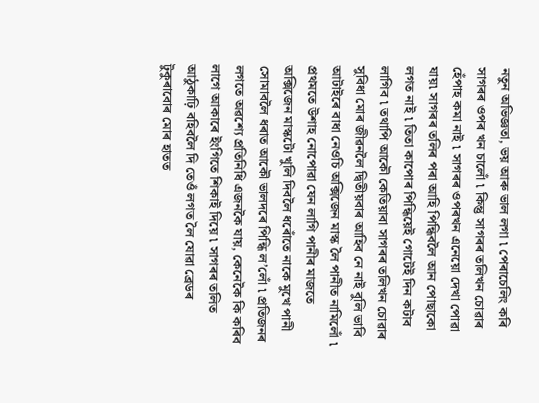নতুন অভিজ্ঞতা, ভয় আৰু ভাল লগা ৷ পেৰাচেলিং কৰি সাগৰৰ ওপৰ খন চালোঁ ৷ কিন্তু সাগৰৰ তলিখন চোৱাৰ হেঁপাহ কমা নাই ৷ সাগৰৰ ওপৰখন এনেয়ো দেখা পোৱা যায়৷ সাগৰৰ তলিৰ পৰা আহি পিন্ধিবলৈ আন পোছাকো লগত নাই ৷ তিতা কাপোৰ পিন্ধিয়েই গোটেই দিন কটাব লাগিব ৷ তথাপি আকৌ কেতিয়াবা সাগৰৰ তলিখন চোৱাৰ সুবিধা মোৰ জীৱনলৈ দ্বিতীয়বাৰ আহিব নে নাই বুলি ভাবি আটাইৰে বাধা নেওচি অক্সিজেন মাস্ক লৈ পানীত নামিলোঁ ৷ প্ৰথমতে উশাহ নোপোৱা যেন লাগি পানীৰ মাজতে অক্সিজেন মাস্কটো খুলি দিবলৈ ধৰোঁতে নাকে মুখে পানী সোমাবলৈ ধৰাত আকৌ ভালদৰে পিন্ধি ল’লোঁ ৷ প্ৰতিজনৰ লগতে অৱশ্যে প্ৰতিনিধি এজনকৈ যায়, কেনেকৈ কি কৰিব লাগে আকাৰে ইংগিতে শিকাই দিয়ে ৷ সাগৰৰ তলিত আঠুকাঢ়ি বহিবলৈ দি তেওঁ লগত লৈ যোৱা ব্ৰেডৰ টুকুৰাবোৰ মোৰ হাতত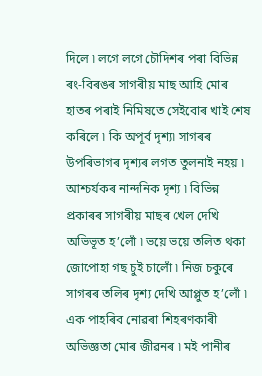দিলে ৷ লগে লগে চৌদিশৰ পৰা বিভিন্ন ৰং-বিৰঙৰ সাগৰীয় মাছ আহি মোৰ হাতৰ পৰাই নিমিষতে সেইবোৰ খাই শেষ কৰিলে ৷ কি অপূৰ্ব দৃশ্য৷ সাগৰৰ উপৰিভাগৰ দৃশ্যৰ লগত তুলনাই নহয় ৷ আশ্চৰ্যকৰ নান্দনিক দৃশ্য ৷ বিভিন্ন প্ৰকাৰৰ সাগৰীয় মাছৰ খেল দেখি অভিভূত হ’লোঁ ৷ ভয়ে ভয়ে তলিত থকা জোপোহা গছ চুই চালোঁ ৷ নিজ চকুৰে সাগৰৰ তলিৰ দৃশ্য দেখি আপ্লুত হ’লোঁ ৷ এক পাহৰিব নোৱৰা শিহৰণকাৰী অভিজ্ঞতা মোৰ জীৱনৰ ৷ মই পানীৰ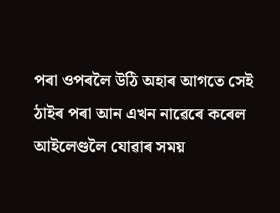পৰা ওপৰলৈ উঠি অহাৰ আগতে সেই ঠাইৰ পৰা আন এখন নাৱেৰে কৰেল আইলেণ্ডলৈ যোৱাৰ সময়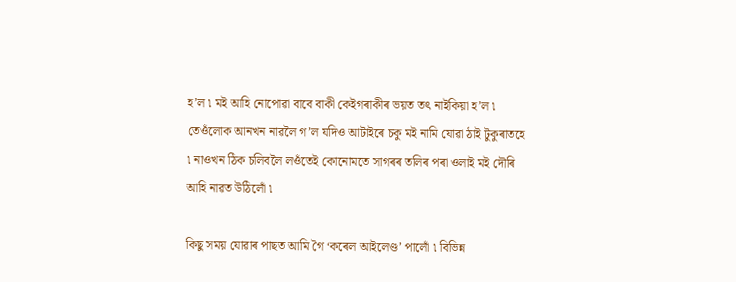হ’ল ৷ মই আহি নোপোৱা বাবে বাকী কেইগৰাকীৰ ভয়ত তৎ নাইকিয়া হ’ল ৷ তেওঁলোক আনখন নাৱলৈ গ’ল যদিও আটাইৰে চকু মই নামি যোৱা ঠাই টুকুৰাতহে ৷ নাওখন ঠিক চলিবলৈ লওঁতেই কোনোমতে সাগৰৰ তলিৰ পৰা ওলাই মই দৌৰি আহি নাৱত উঠিলোঁ ৷

কিছু সময় যোৱাৰ পাছত আমি গৈ ‘কৰেল আইলেণ্ড’ পালোঁ ৷ বিভিন্ন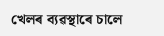খেলৰ ব্যৱস্থাৰে চালে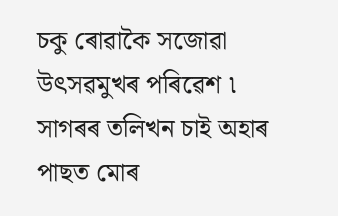চকু ৰোৱাকৈ সজোৱা উৎসৱমুখৰ পৰিৱেশ ৷ সাগৰৰ তলিখন চাই অহাৰ পাছত মোৰ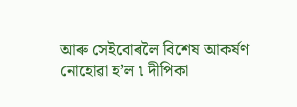আৰু সেইবোৰলৈ বিশেষ আকৰ্ষণ নোহোৱা হ’ল ৷ দীপিকা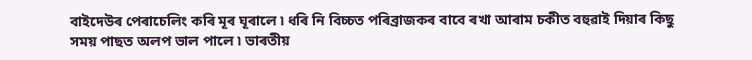বাইদেউৰ পেৰাচেলিং কৰি মূৰ ঘূৰালে ৷ ধৰি নি বিচ্চত পৰিব্ৰাজকৰ বাবে ৰখা আৰাম চকীত বহুৱাই দিয়াৰ কিছু সময় পাছত অলপ ভাল পালে ৷ ভাৰতীয়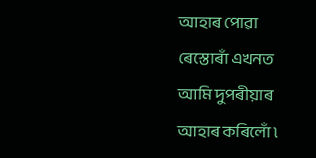আহাৰ পোৱা ৰেস্তোৰাঁ এখনত আমি দুপৰীয়াৰ আহাৰ কৰিলোঁ ৷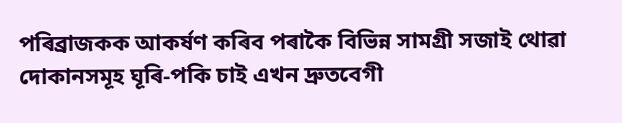পৰিব্ৰাজকক আকৰ্ষণ কৰিব পৰাকৈ বিভিন্ন সামগ্ৰী সজাই থোৱা দোকানসমূহ ঘূৰি-পকি চাই এখন দ্ৰুতবেগী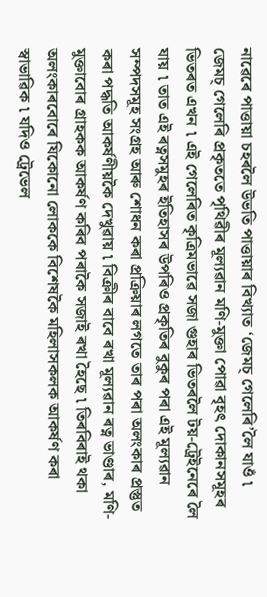নাৱেৰে পাত্তায়া চহৰলৈ উভতি পাত্তায়াৰ বিখ্যাত ‘জেমচ্ গেলেৰি’লৈ যাওঁ ৷
জেমচ্ গেলেৰি প্ৰকৃততে পৃথিৱীৰ মূল্যৱান মণি-মুক্তা পোৱা বৃহৎ দোকানসমূহৰ ভিতৰত এখন ৷ এই গেলেৰিত কৃত্ৰিমভাৱে সজা গুহাৰ ভিতৰলৈ টয়-ট্ৰেইনেৰে লৈ যায় ৷ তাত এই ৰত্নসমুহৰ ইতিহাসৰ উপৰিও প্ৰকৃতিৰ বুকুৰ পৰা এই মূল্যৱান সম্পদসমূহ সংগ্ৰহ আৰু শোধন কৰা প্ৰক্ৰিয়াৰ লগতে তাৰ পৰা অলংকাৰ প্ৰস্তুত কৰা পদ্ধতি আকৰ্ষণীয়কৈ দেখুৱায় ৷ বিক্ৰীৰ বাবে ৰখা মূল্যৱান ৰত্ন ভাণ্ডাৰ, মণি-মুক্তাবোৰ গ্ৰাহকক আকৰ্ষণ কৰিব পৰাকৈ সজাই ৰখা হৈছে ৷ তিৰবিৰাই থকা অলংকাৰবোৰে যিকোনো লোককে বিশেষকৈ মহিলাসকলক আকৰ্ষণ কৰা স্বাভাৱিক ৷ যদিও ট্ৰেভেল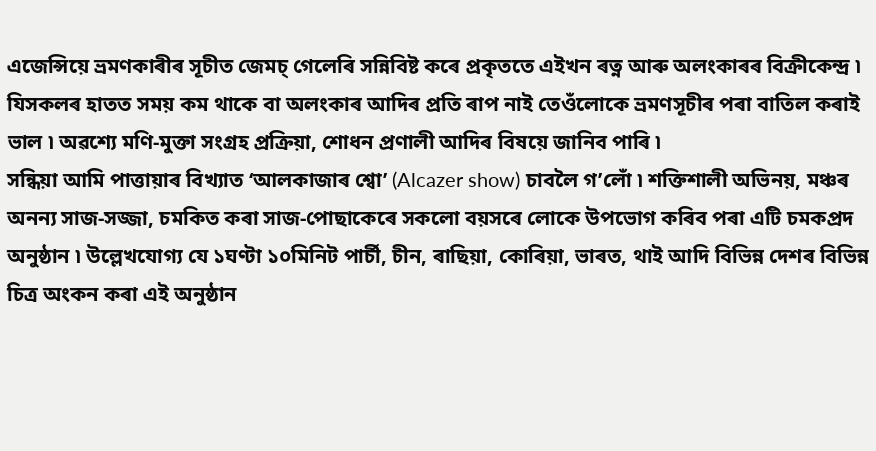এজেন্সিয়ে ভ্ৰমণকাৰীৰ সূচীত জেমচ্ গেলেৰি সন্নিবিষ্ট কৰে প্ৰকৃততে এইখন ৰত্ন আৰু অলংকাৰৰ বিক্ৰীকেন্দ্ৰ ৷ যিসকলৰ হাতত সময় কম থাকে বা অলংকাৰ আদিৰ প্ৰতি ৰাপ নাই তেওঁলোকে ভ্ৰমণসূচীৰ পৰা বাতিল কৰাই ভাল ৷ অৱশ্যে মণি-মুক্তা সংগ্ৰহ প্ৰক্ৰিয়া, শোধন প্ৰণালী আদিৰ বিষয়ে জানিব পাৰি ৷
সন্ধিয়া আমি পাত্তায়াৰ বিখ্যাত ‘আলকাজাৰ শ্বো’ (Alcazer show) চাবলৈ গ’লোঁ ৷ শক্তিশালী অভিনয়, মঞ্চৰ অনন্য সাজ-সজ্জা, চমকিত কৰা সাজ-পোছাকেৰে সকলো বয়সৰে লোকে উপভোগ কৰিব পৰা এটি চমকপ্ৰদ অনুষ্ঠান ৷ উল্লেখযোগ্য যে ১ঘণ্টা ১০মিনিট পাৰ্চী, চীন, ৰাছিয়া, কোৰিয়া, ভাৰত, থাই আদি বিভিন্ন দেশৰ বিভিন্ন চিত্ৰ অংকন কৰা এই অনুষ্ঠান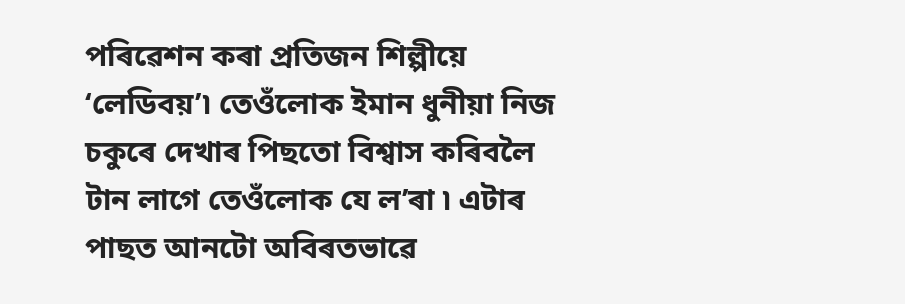পৰিৱেশন কৰা প্ৰতিজন শিল্পীয়ে ‘লেডিবয়’৷ তেওঁলোক ইমান ধুনীয়া নিজ চকুৰে দেখাৰ পিছতো বিশ্বাস কৰিবলৈ টান লাগে তেওঁলোক যে ল’ৰা ৷ এটাৰ পাছত আনটো অবিৰতভাৱে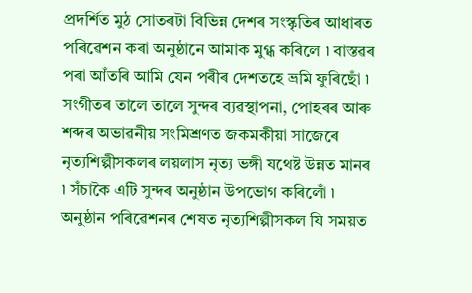প্ৰদৰ্শিত মুঠ সোতৰটা বিভিন্ন দেশৰ সংস্কৃতিৰ আধাৰত পৰিৱেশন কৰা অনুষ্ঠানে আমাক মুগ্ধ কৰিলে ৷ বাস্তৱৰ পৰা আঁতৰি আমি যেন পৰীৰ দেশতহে ভ্ৰমি ফুৰিছোঁ ৷ সংগীতৰ তালে তালে সুন্দৰ ব্যৱস্থাপনা, পোহৰৰ আৰু শব্দৰ অভাৱনীয় সংমিশ্ৰণত জকমকীয়া সাজেৰে নৃত্যশিল্পীসকলৰ লয়লাস নৃত্য ভঙ্গী যথেষ্ট উন্নত মানৰ ৷ সঁচাকৈ এটি সুন্দৰ অনুষ্ঠান উপভোগ কৰিলোঁ ৷ অনুষ্ঠান পৰিৱেশনৰ শেষত নৃত্যশিল্পীসকল যি সময়ত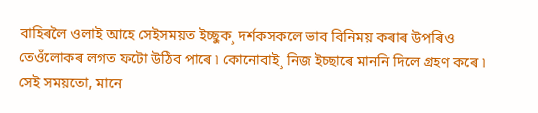বাহিৰলৈ ওলাই আহে সেইসময়ত ইচ্ছুক¸ দৰ্শকসকলে ভাব বিনিময় কৰাৰ উপৰিও তেওঁলোকৰ লগত ফটো উঠিব পাৰে ৷ কোনোবাই¸ নিজ ইচ্ছাৰে মাননি দিলে গ্ৰহণ কৰে ৷ সেই সময়তো, মানে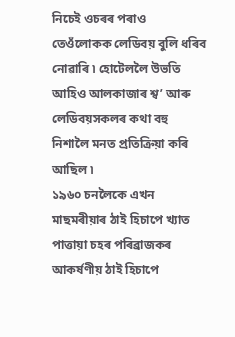নিচেই ওচৰৰ পৰাও তেওঁলোকক লেডিবয় বুলি ধৰিব নোৱাৰি ৷ হোটেললৈ উভতি আহিও আলকাজাৰ শ্ব’ আৰু লেডিবয়সকলৰ কথা বহু নিশালৈ মনত প্ৰতিক্ৰিয়া কৰি আছিল ৷
১৯৬০ চনলৈকে এখন মাছমৰীয়াৰ ঠাই হিচাপে খ্যাত পাত্তায়া চহৰ পৰিব্ৰাজকৰ আকৰ্ষণীয় ঠাই হিচাপে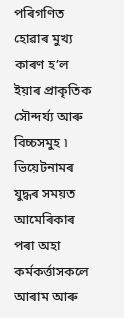পৰিগণিত হোৱাৰ মুখ্য কাৰণ হ’ল ইয়াৰ প্ৰাকৃতিক সৌন্দৰ্য্য আৰু বিচ্চসমুহ ৷ ভিয়েটনামৰ যুদ্ধৰ সময়ত আমেৰিকাৰ পৰা অহা কৰ্মকৰ্ত্তাসকলে আৰাম আৰু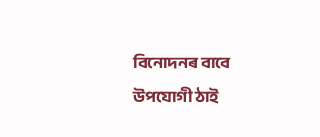বিনোদনৰ বাবে উপযোগী ঠাই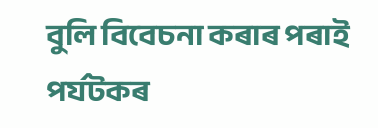বুলি বিবেচনা কৰাৰ পৰাই পৰ্যটকৰ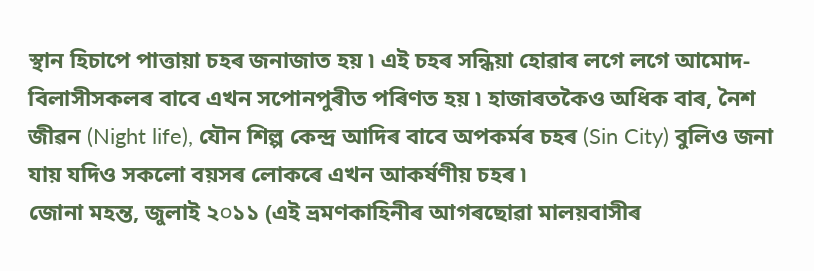স্থান হিচাপে পাত্তায়া চহৰ জনাজাত হয় ৷ এই চহৰ সন্ধিয়া হোৱাৰ লগে লগে আমোদ-বিলাসীসকলৰ বাবে এখন সপোনপুৰীত পৰিণত হয় ৷ হাজাৰতকৈও অধিক বাৰ, নৈশ জীৱন (Night life), যৌন শিল্প কেন্দ্ৰ আদিৰ বাবে অপকৰ্মৰ চহৰ (Sin City) বুলিও জনা যায় যদিও সকলো বয়সৰ লোকৰে এখন আকৰ্ষণীয় চহৰ ৷
জোনা মহন্ত, জুলাই ২੦১১ (এই ভ্ৰমণকাহিনীৰ আগৰছোৱা মালয়বাসীৰ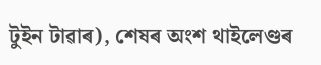টুইন টাৱাৰ), শেষৰ অংশ থাইলেণ্ডৰ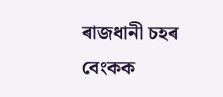ৰাজধানী চহৰ বেংকক